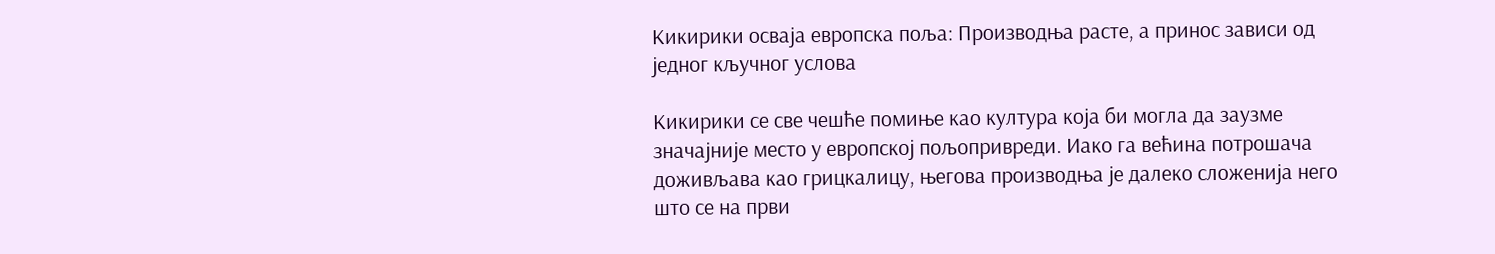Кикирики осваја европска поља: Производња расте, а принос зависи од једног кључног услова

Кикирики се све чешће помиње као култура која би могла да заузме значајније место у европској пољопривреди. Иако га већина потрошача доживљава као грицкалицу, његова производња је далеко сложенија него што се на први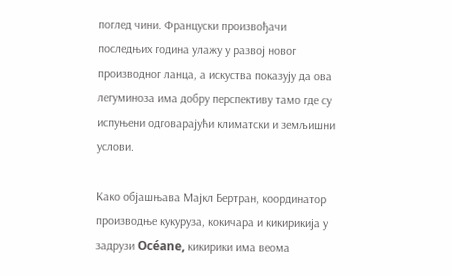поглед чини. Француски произвођачи последњих година улажу у развој новог производног ланца, а искуства показују да ова легуминоза има добру перспективу тамо где су испуњени одговарајући климатски и земљишни услови.

Како објашњава Мајкл Бертран, координатор производње кукуруза, кокичара и кикирикија у задрузи Océane, кикирики има веома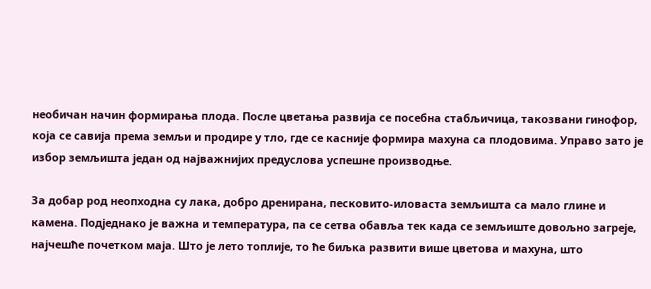необичан начин формирања плода. После цветања развија се посебна стабљичица, такозвани гинофор, која се савија према земљи и продире у тло, где се касније формира махуна са плодовима. Управо зато је избор земљишта један од најважнијих предуслова успешне производње.

За добар род неопходна су лака, добро дренирана, песковито-иловаста земљишта са мало глине и камена. Подједнако је важна и температура, па се сетва обавља тек када се земљиште довољно загреје, најчешће почетком маја. Што је лето топлије, то ће биљка развити више цветова и махуна, што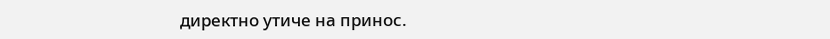директно утиче на принос.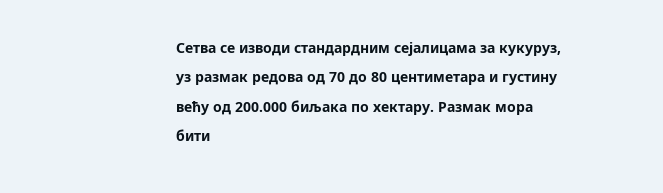Сетва се изводи стандардним сејалицама за кукуруз, уз размак редова од 70 до 80 центиметара и густину већу од 200.000 биљака по хектару. Размак мора бити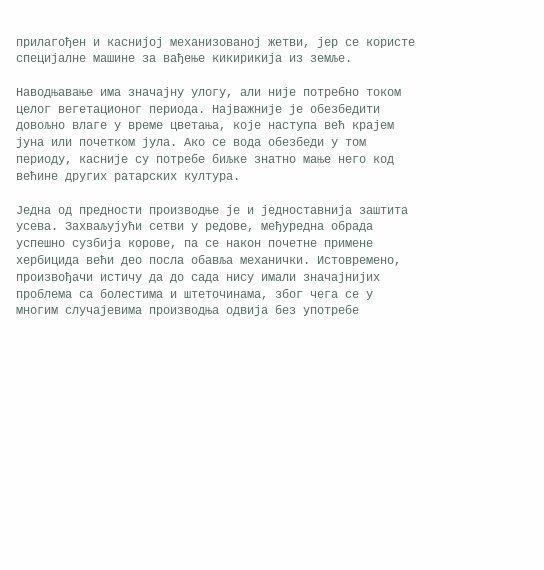прилагођен и каснијој механизованој жетви, јер се користе специјалне машине за вађење кикирикија из земље.

Наводњавање има значајну улогу, али није потребно током целог вегетационог периода. Најважније је обезбедити довољно влаге у време цветања, које наступа већ крајем јуна или почетком јула. Ако се вода обезбеди у том периоду, касније су потребе биљке знатно мање него код већине других ратарских култура.

Једна од предности производње је и једноставнија заштита усева. Захваљујући сетви у редове, међуредна обрада успешно сузбија корове, па се након почетне примене хербицида већи део посла обавља механички. Истовремено, произвођачи истичу да до сада нису имали значајнијих проблема са болестима и штеточинама, због чега се у многим случајевима производња одвија без употребе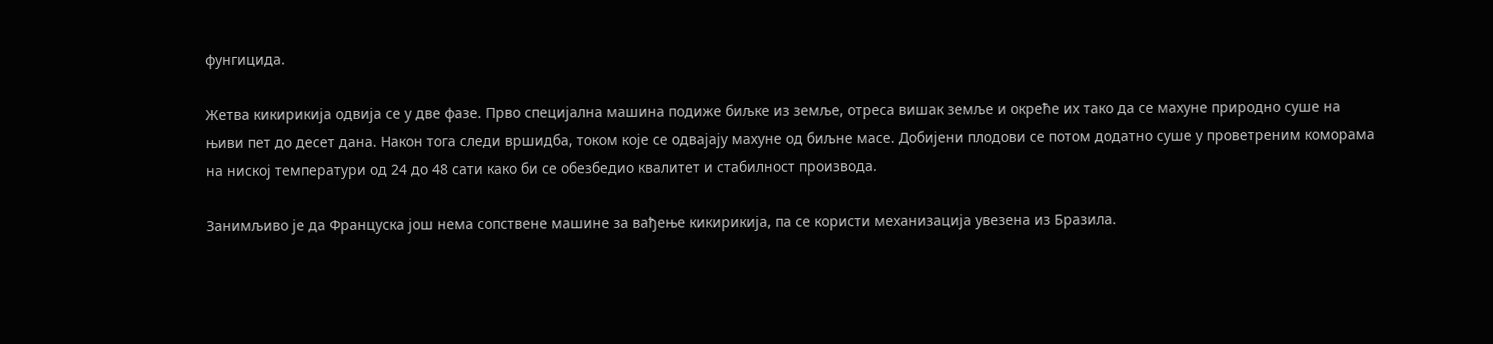фунгицида.

Жетва кикирикија одвија се у две фазе. Прво специјална машина подиже биљке из земље, отреса вишак земље и окреће их тако да се махуне природно суше на њиви пет до десет дана. Након тога следи вршидба, током које се одвајају махуне од биљне масе. Добијени плодови се потом додатно суше у проветреним коморама на ниској температури од 24 до 48 сати како би се обезбедио квалитет и стабилност производа.

Занимљиво је да Француска још нема сопствене машине за вађење кикирикија, па се користи механизација увезена из Бразила.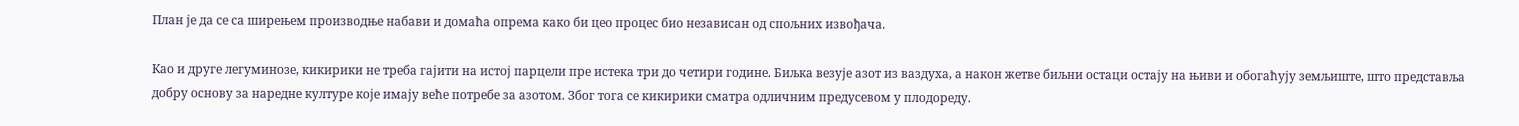План је да се са ширењем производње набави и домаћа опрема како би цео процес био независан од спољних извођача.

Као и друге легуминозе, кикирики не треба гајити на истој парцели пре истека три до четири године. Биљка везује азот из ваздуха, а након жетве биљни остаци остају на њиви и обогаћују земљиште, што представља добру основу за наредне културе које имају веће потребе за азотом. Због тога се кикирики сматра одличним предусевом у плодореду.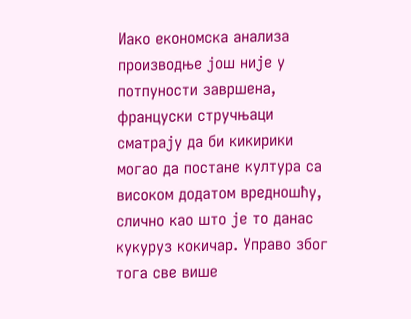Иако економска анализа производње још није у потпуности завршена, француски стручњаци сматрају да би кикирики могао да постане култура са високом додатом вредношћу, слично као што је то данас кукуруз кокичар. Управо због тога све више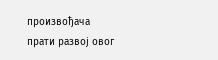произвођача прати развој овог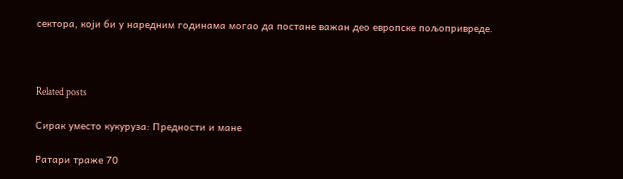сектора, који би у наредним годинама могао да постане важан део европске пољопривреде.



Related posts

Сирак уместо кукуруза: Предности и мане

Ратари траже 70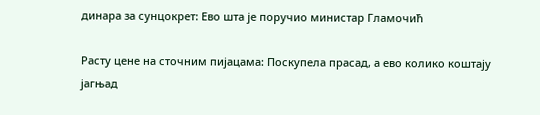динара за сунцокрет: Ево шта је поручио министар Гламочић

Расту цене на сточним пијацама: Поскупела прасад, а ево колико коштају јагњад